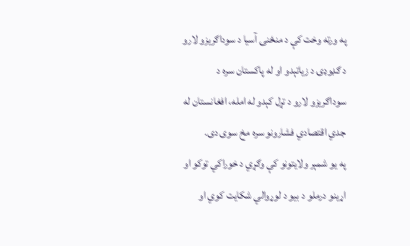په ورته وخت کې د منځنۍ آسیا د سوداګریزو لارو د ګډوډۍ د زیاتېدو او له پاکستان سره د سوداګریزو لارو د تړل کېدو له امله، افغانستان له جدي اقتصادي فشارونو سره مخ سوی دی.
په یو شمېر ولایتونو کې وګړي د خوراکي توکو او اړینو درملو د بیو د لوړوالي شکایت کوي او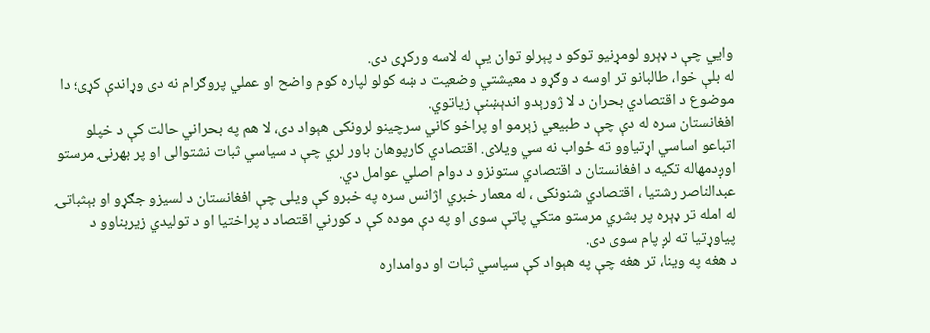وایي چې د ډېرو لومړنیو توکو د پېرلو توان یې له لاسه ورکړی دی.
له بلې خوا، طالبانو تر اوسه د وګړو د معیشتي وضعیت د ښه کولو لپاره کوم واضح او عملي پروګرام نه دی وړاندې کړی؛ دا موضوع د اقتصادي بحران د لا ژورېدو اندېښنې زیاتوي.
افغانستان سره له دې چې د طبیعي زېرمو او پراخو کاني سرچینو لرونکی هېواد دی، لا هم په بحراني حالت کې د خپلو اتباعو اساسي اړتیاوو ته ځواب نه سي ویلای. اقتصادي کارپوهان باور لري چې د سیاسي ثبات نشتوالی او پر بهرنۍ مرستو اوږدمهاله تکیه د افغانستان د اقتصادي ستونزو د دوام اصلي عوامل دي.
عبدالناصر رشتیا ، اقتصادي شنونکی ، له معمار خبري اژانس سره په خبرو کې ویلی چې افغانستان د لسیزو جګړو او بېثباتۍ له امله تر ډېره پر بشري مرستو متکي پاتې سوی او په دې موده کې د کورني اقتصاد د پراختیا او د تولیدي زیربناوو د پیاوړتیا ته لږ پام سوی دی.
د هغه په وینا، تر هغه چې په هېواد کې سیاسي ثبات او دوامداره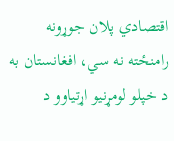اقتصادي پلان جوړونه رامنځته نه سي، افغانستان به د خپلو لومړنیو اړتیاوو د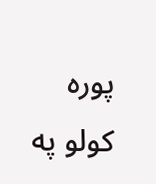پوره کولو په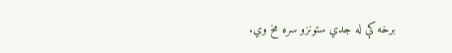برخه کې له جدي ستونزو سره مخ وي.